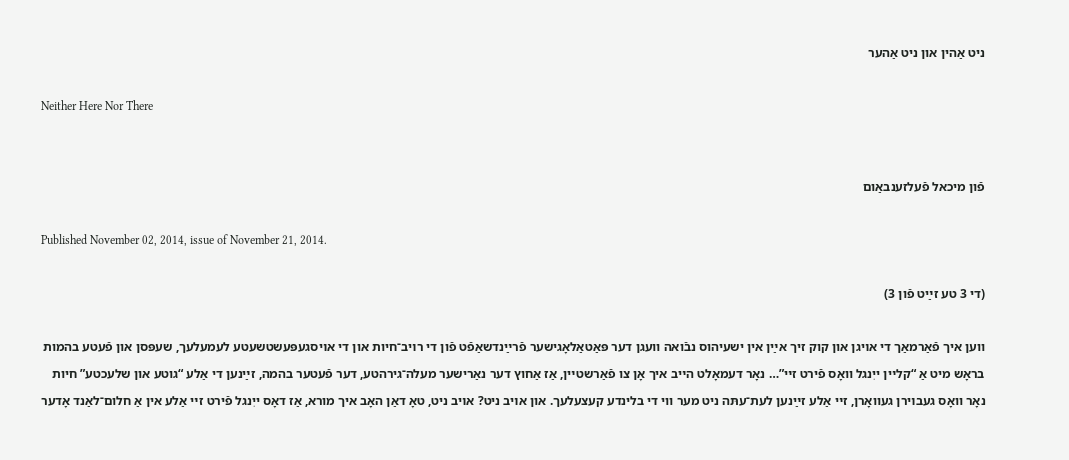ניט אַהין און ניט אַהער

Neither Here Nor There


פֿון מיכאל פֿעלזענבאַום

Published November 02, 2014, issue of November 21, 2014.

(די 3 טע זײַט פֿון 3)

װען איך פֿאַרמאַך די אױגן און קוק זיך אײַן אין ישעיהוס נבֿואה װעגן דער פּאַטאַלאָגישער פֿרײַנדשאַפֿט פֿון די רױב־חיות און די אױסגעפּעשטשעטע לעמעלעך, שעפּסן און פֿעטע בהמות בראָש מיט אַ “קלײן ייִנגל װאָס פֿירט זײ”… נאָר דעמאָלט הײב איך אָן צו פֿאַרשטײן, אַז אַחוץ דער נאַרישער מעלה־גירהטע, דער פֿעטער בהמה, זײַנען די אַלע “גוטע און שלעכטע” חיות נאָר װאָס געבױרן געװאָרן, זײ אַלע זײַנען לעת־עתּה ניט מער װי די בלינדע קעצעלעך. און אױב ניט? אױב ניט, טאָ דאַן האָב איך מורא, אַז דאָס ייִנגל פֿירט זײ אַלע אין אַ חלום־לאַנד אָדער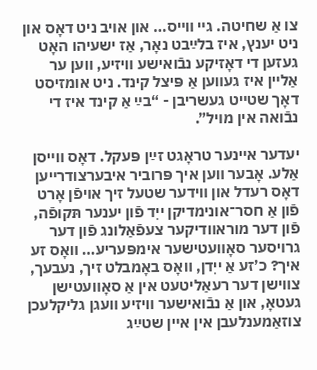צו אַ שחיטה. גײ װײס… און אױב ניט דאָס און ניט יענץ, איז בלײַבט נאָר, אַז ישעיהו האָט געזען די דאָזיקע נבֿואישע װיזיע, װען ער אַלײן איז געװען אַ פּיצל קינד. ניט אומזיסט דאָך שטײט געשריבן - “בײַ אַ קינד איז די נבֿואה אין מױל”.

יעדער אײנער טראָגט זײַן פּעקל. דאָס װײסן אַלע. אָבער װען איך פּרוביר איבערצודרײען דאָס רעדל און װידער שטעל זיך אױפֿן אָרט פֿון אַ חסר־אונימדיקן ייִד פֿון יענער תּקופֿה, פֿון דער מוראװדיקער צעפֿאַלונג פֿון דער גרױסער סאָװעטישער אימפּעריע… װאָס זע איך? כ’זע אַ ייִדן, װאָס באָמבלט זיך, נעבעך, צװישן דער רעאַליטעט אין אַ סאָװעטישן געטאָ, און אַ נבֿואישער װיזיע װעגן גליקלעכן צוזאַמענלעבן אין אײן שטײַג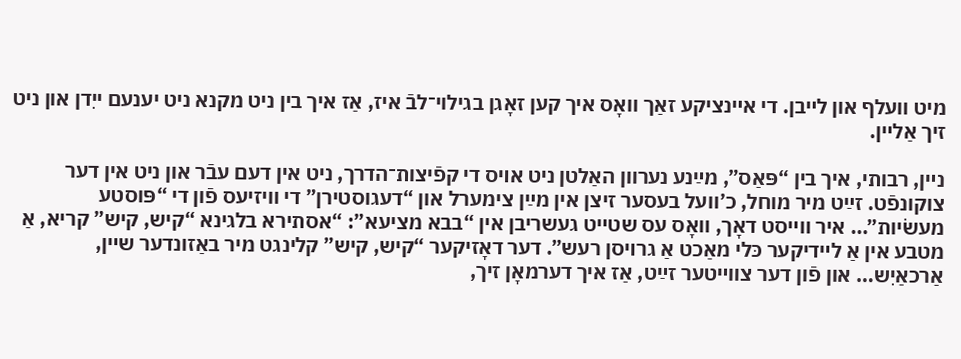מיט װעלף און לײבן. די אײנציקע זאַך װאָס איך קען זאָגן בגילוי־לבֿ איז, אַז איך בין ניט מקנא ניט יענעם ייִדן און ניט זיך אַלײן.

נײן, רבותי, איך בין “פּאַס”, מײַנע נערװן האַלטן ניט אױס די קפֿיצות־הדרך, ניט אין דעם עבֿר און ניט אין דער צוקונפֿט. זײַט מיר מוחל, כ’װעל בעסער זיצן אין מײַן צימערל און “דעגוסטירן” די װיזיעס פֿון די “פּוסטע מעשׂיות”… איר װײסט דאָך, װאָס עס שטײט געשריבן אין “בבא מציעא”: “אסתירא בלגינא “קיש, קיש” קריא, אַ מטבע אין אַ לײדיקער כּלי מאַכט אַ גרױסן רעש”. דער דאָזיקער “קיש, קיש” קלינגט מיר באַזונדער שײן, אַרכאַיִש… און פֿון דער צװײטער זײַט, אַז איך דערמאָן זיך,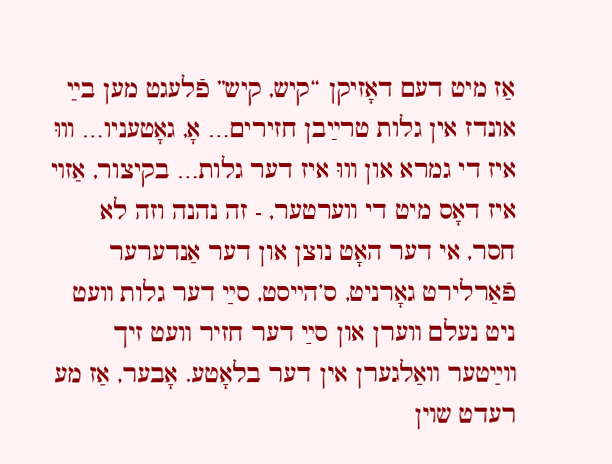אַז מיט דעם דאָזיקן “קיש, קיש” פֿלעגט מען בײַ אונדז אין גלות טרײַבן חזירים… אָ, גאָטעניו… װוּ איז די גמרא און װוּ איז דער גלות… בקיצור, אַזױ איז דאָס מיט די װערטער, - זה נהנה וזה לא חסר, אי דער האָט נוצן און דער אַנדערער פֿאַרלירט גאָרניט, ס’הײסט, סײַ דער גלות װעט ניט נעלם װערן און סײַ דער חזיר װעט זיך װײַטער װאַלגערן אין דער בלאָטע. אָבער, אַז מע רעדט שױן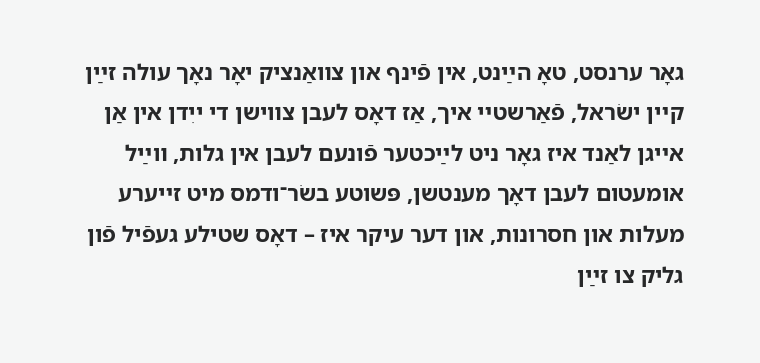גאָר ערנסט, טאָ הײַנט, אין פֿינף און צװאַנציק יאָר נאָך עולה זײַן קײן ישׂראל, פֿאַרשטײ איך, אַז דאָס לעבן צװישן די ייִדן אין אַן אײגן לאַנד איז גאָר ניט לײַכטער פֿונעם לעבן אין גלות, װײַל אומעטום לעבן דאָך מענטשן, פּשוטע בשׂר־ודמס מיט זײערע מעלות און חסרונות, און דער עיקר איז – דאָס שטילע געפֿיל פֿון גליק צו זײַן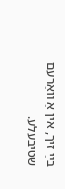בײַ זיך, אין אַ װאַרעם שטיבעלע.